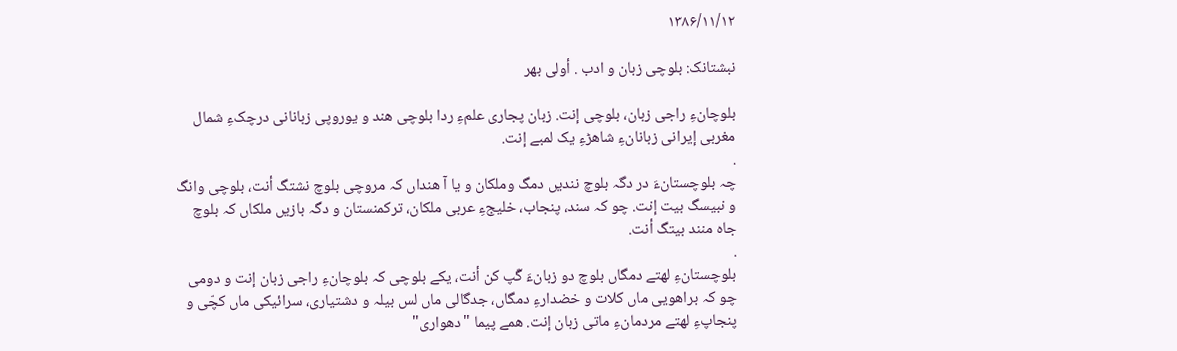۱۳۸۶/۱۱/۱۲

نبشتانک: بلوچی زبان و ادب . أولی بهر

بلوچانءِ راجی زبان، بلوچی إنت. زبان پجاری علمءِ ردا بلوچی ھند و یوروپی زبانانی درچکءِ شمال مغربی إیرانی زبانانءِ شاهڑءِ یک لمبے إنت.
.
چہ بلوچستانءَ در دگہ بلوچ نندیں دمگ وملکان و یا آ ھنداں کہ مروچی بلوچ نشتگ أنت، بلوچی وانگ و نبیسگ بیت إنت. چو کہ سند، پنجاب، خلیجءِ عربی ملکان، ترکمنستان و دگہ بازیں ملکاں کہ بلوچ جاہ منند بیتگ أنت.
.
بلوچستانءِ لھتے دمگاں بلوچ دو زبانءَ گّپ کن أنت، یکے بلوچی کہ بلوچانءِ راجی زبان إنت و دومی چو کہ براھویی ماں کلات و خضدارءِ دمگاں، جدگالی ماں لس بیلہ و دشتیاری، سرائیکی ماں کچّی و پنجاپءِ لهتے مردمانءِ ماتی زبان إنت. ھمے پیما "دھواری"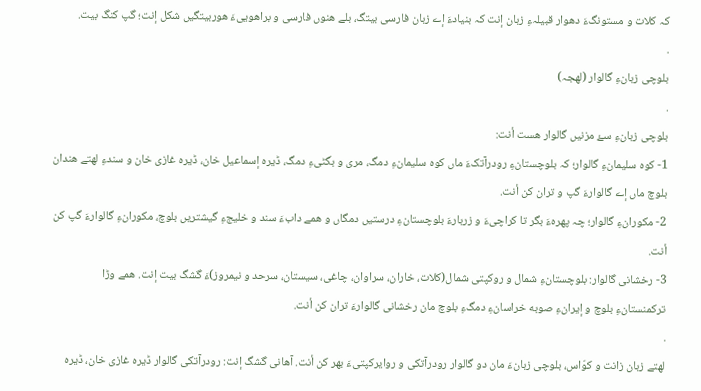کہ کلات و مستونگءَ دھوار قبیلہءِ زبان إنت کہ بنیادءَ إے زبان فارسی بیتگ، بلے هنوں فارسی و براھوییءَ ھوربیتگیں شکل إنت؛ گپ کنگ بیت.
.
بلوچی زبانءِ گالوار (لھجہ)
.
بلوچی زبانءِ سۓ مزنیں گالوار ھست أنت:
1- کوہ سلیمانءِ گالوار؛ کہ بلوچستانءِ رودرآتکءَ ماں کوہ سلیمانءِ دمگ، مری و بگٹیءِ دمگ، ڈیرہ إسماعیل خان، ڈیرہ غازی خان و سندءِ لھتے ھندان بلوچ ماں إے گالوارءَ گپ و تران کن أنت.
2- مکورانءِ گالوار؛ چہ پھرہءَ بگر تا کراچیءَ و زربارءَ بلوچستانءِ درستیں دمگاں و ھمے دابءَ سند و خلیجءِ گیشتریں بلوچ، مکورانءِ گالوارءَ گپ کن أنت.
3- رخشانی گالوار: بلوچستانءِ شمال و روکپتی شمال(کلات، خاران، سراوان، چاغی، سیستان، سرحد و نیمروز)ءَ گشگ بیت إنت. همے وڑا ترکمنستانءِ بلوچ و إیرانءِ صوبه خراسانءِ دمگءِ بلوچ مان رخشانی گالوارءَ تران کن أنت.
.
لهتے زبان زانت و کوّاس، بلوچی زبانءَ مان دو گالوار رودرآتکی و روایرکپتیءَ بهر کن أنت. آهانی گشگ إنت: رودرآتکی گالوار ڈیره غازی خان، ڈیره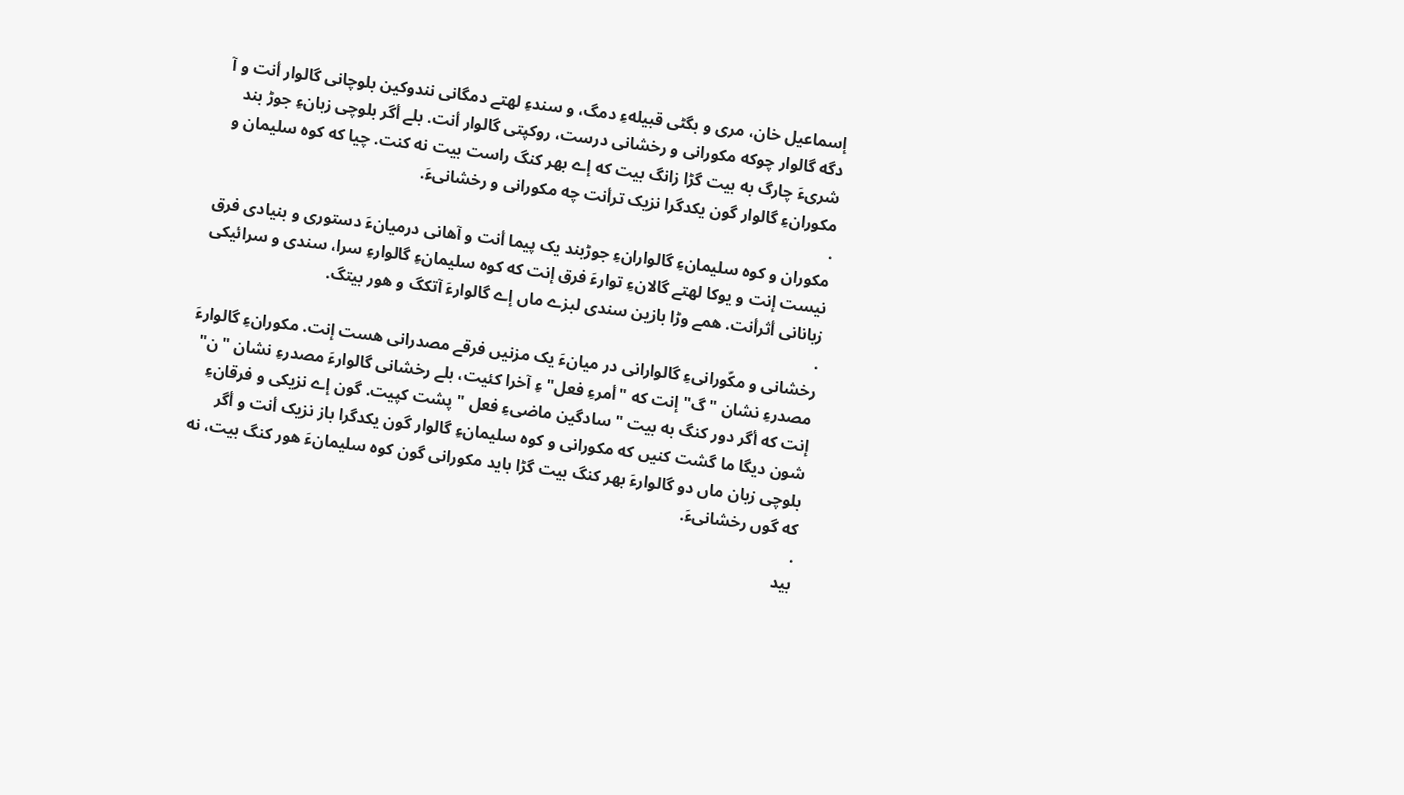إسماعیل خان، مری و بگٹی قبیلهءِ دمگ، و سندءِ لهتے دمگانی نندوکین بلوچانی گالوار أنت و آ دگه گالوار چوکه مکورانی و رخشانی درست، روکپتی گالوار أنت. بلے أگر بلوچی زبانءِ جوڑ بند شریءَ چارگ به بیت گڑا زانگ بیت که إے بهر کنگ راست بیت نه کنت. چیا که کوه سلیمان و مکورانءِ گالوار گون یکدگرا نزیک ترأنت چه مکورانی و رخشانیءَ.
.
مکوران و کوه سلیمانءِ گالوارانءِ جوڑبند یک پیما أنت و آهانی درمیانءَ دستوری و بنیادی فرق نیست إنت و یوکا لهتے گالانءِ توارءَ فرق إنت که کوه سلیمانءِ گالوارءِ سرا، سندی و سرائیکی زبانانی أثرأنت. همے وڑا بازین سندی لبزے ماں إے گالوارءَ آتکگ و هور بیتگ.
.
رخشانی و مکّورانیءِ گالوارانی در میانءَ یک مزنیں فرقے مصدرانی هست إنت. مکورانءِ گالوارءَ مصدرءِ نشان "گ" إنت که "أمرءِ فعل" ءِ آخرا کئیت، بلے رخشانی گالوارءَ مصدرءِ نشان "ن" إنت که أگر دور کنگ به بیت " سادگین ماضیءِ فعل " پشت کپیت. گون إے نزیکی و فرقانءِ شون دیگا ما گشت کنیں که مکورانی و کوه سلیمانءِ گالوار گون یکدگرا باز نزیک أنت و أگر بلوچی زبان ماں دو گالوارءَ بهر کنگ بیت گڑا باید مکورانی گون کوه سلیمانءَ هور کنگ بیت، نه که گوں رخشانیءَ.
.
بید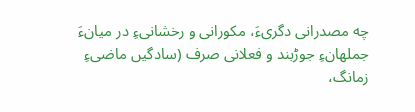چه مصدرانی دگریءَ، مکورانی و رخشانیءِ در میانءَ جملهانءِ جوڑبند و فعلانی صرف (سادگیں ماضیءِ زمانگ،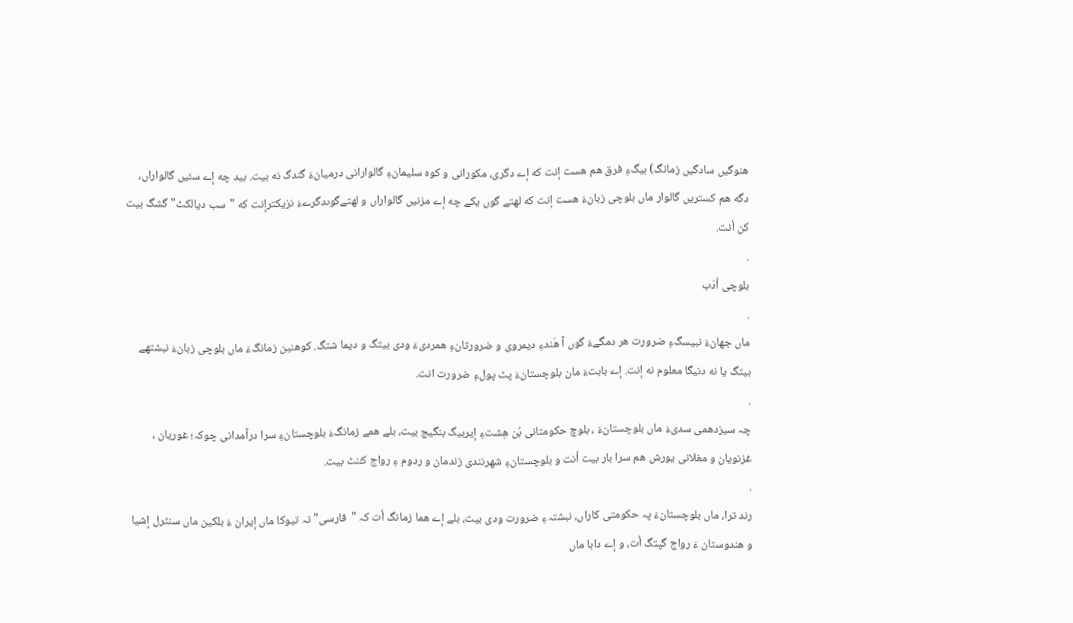هنوگیں سادگیں زمانگ) بیگءِ فرق هم هست إنت که إے دگری، مکورانی و کوه سلیمانءِ گالوارانی درمیانءَ گندگ نه بیت. بید چه إے سئیں گالواراں، دگه هم کستریں گالوار ماں بلوچی زبانءَ هست إنت که لهتے گوں یکے چه إے مزنیں گالواراں و لهتےگوںدگرےءَ نزیکترإنت که "سب دیالکٹ" گشگ بیت کن أنت.
.
بلوچی أدَب
.
ماں جهانءَ نبیسگءِ ضرورت هر دمگےءَ گوں آ هَندءِ دیمروی و ضرورتانءِ همردیءَ ودی بیتگ و دیما شتگ. کوهنین زمانگءَ ماں بلوچی زبانءَ نبشتهے بیتگ یا نه دنیگا معلوم نه إنت. إے بابتءَ مان بلوچستانءَ پٹ پولءِ ضرورت انت.
.
چہ سیزدھمی سدیءَ ماں بلوچستانءَ ، بلوچ حکومتانی بُن ھِشتءِ إیربیگ بنگیج بیت، بلے ھمے زمانگءَ بلوچستانءِ سرا درآمدانی چوکہ؛ غوریان ، غزنویان و مغلانی یورش ھم سرا بار بیت أنت و بلوچستانءِ شھرنندی زندمان و ردوم ءِ رواج کـُنٹ بیت.
.
رند ترا، ماں بلوچستانءَ پہ حکومتی کاراں، نبشتہءِ ضرورت ودی بیت، بلے إے ھما زمانگ أت کہ "فارسی" نہ تیوکا ماں إیران ءَ بلکین ماں سنٹرل إشیا و ھندوستان ءَ رواج گپتگ أت، و إے دابا ماں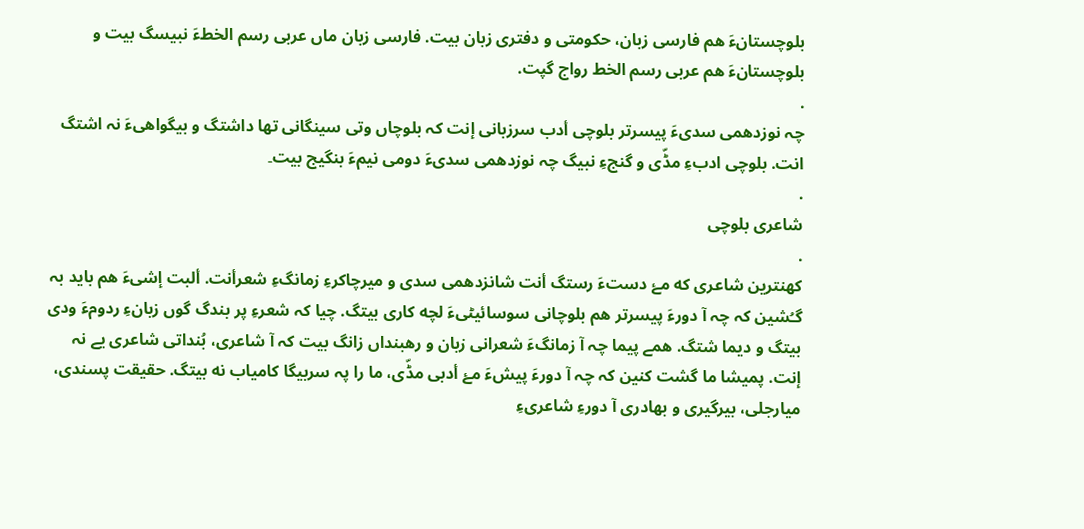بلوچستانءَ ھم فارسی زبان، حکومتی و دفتری زبان بیت. فارسی زبان ماں عربی رسم الخطءَ نبیسگ بیت و بلوچستانءَ ھم عربی رسم الخط رواج گپت.
.
چہ نوزدھمی سدیءَ پیسرتر بلوچی أدب سرزبانی إنت کہ بلوچاں وتی سینگانی تھا داشتگ و بیگواھیءَ نہ اشتگ انت. بلوچی ادبءِ مڈّی و گنجءِ نبیگ چہ نوزدھمی سدیءَ دومی نیمءَ بنگیج بیت۔
.
شاعری بلوچی
.
کھنترین شاعری که مۓ دستءَ رستگ أنت شانزدھمی سدی و میرچاکرءِ زمانگءِ شعرأنت. ألبت إشیءَ ھم باید بہ گـُشین کہ چہ آ دورءَ پیسرتر ھم بلوچانی سوسائیٹیءَ لچه کاری بیتگ. چیا کہ شعرءِ پر بندگ گوں زبانءِ ردومءَ ودی بیتگ و دیما شتگ. ھمے پیما چہ آ زمانگءَ شعرانی زبان و رھبنداں زانگ بیت کہ آ شاعری، بُنداتی شاعری یے نہ إنت. پمیشا ما گشت کنین کہ چہ آ دورءَ پیشءَ مۓ أدبی مڈّی، ما را پہ سربیگا کامیاب نه بیتگ. حقیقت پسندی، میارجلی، بیرگیری و بھادری آ دورءِ شاعریءِ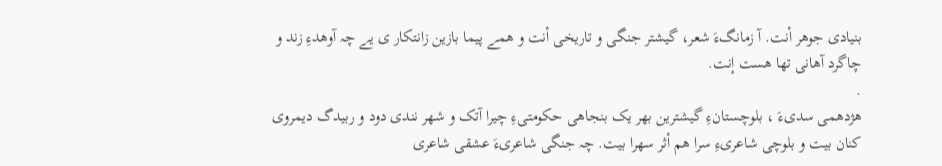بنیادی جوھر أنت. آ زمانگءَ شعر، گیشتر جنگی و تاریخی أنت و ھمے پیما بازین زانتکار ی یے چہ آوھدءِ زند و چاگرد آھانی تھا ھست إنت.
.
ھژدھمی سدیءَ ، بلوچستانءِ گیشترین بھر یک بنجاھی حکومتیءِ چیرا آتک و شھر نندی دود و ربیدگ دیمروی کنان بیت و بلوچی شاعریءِ سرا ھم أثر سھرا بیت. چہ جنگی شاعریءَ عشقی شاعری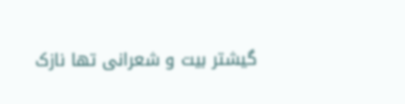گیشتر بیت و شعرانی تھا نازک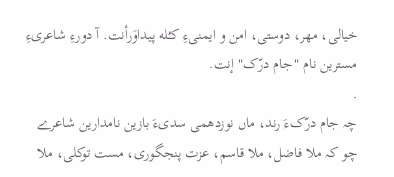خیالی، مھر، دوستی، امن و ایمنیءِ کـُله پیداوَرأنت. آ دورءِ شاعریءِ مسترین نام "جام درّک" إنت.
.
چہ جام درّکءَ رند، ماں نوزدھمی سدیءَ بازین نامدارین شاعرے چو کہ ملا فاضل، ملا قاسم، عزت پنجگوری، مست توکلی، ملا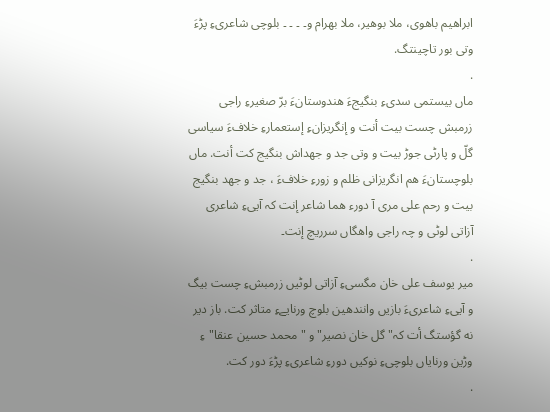ابراھیم باھوی، ملا بوھیر، ملا بھرام و۔ ۔ ۔ ۔ بلوچی شاعریءِ پڑءَ وتی بور تاچینتگ.
.
ماں بیستمی سدیءِ بنگیجءَ ھندوستانءَ برّ صغیرءِ راجی زرمبش چست بیت أنت و إنگریزانءِ إستعمارءِ خلافءَ سیاسی گلّ و پارٹی جوڑ بیت و وتی جد و جھداش بنگیج کت أنت. ماں بلوچستانءَ ھم انگریزانی ظلم و زورءِ خلافءَ ، جد و جھد بنگیج بیت و رحم علی مری آ دورء ھما شاعر إنت کہ آییءِ شاعری آزاتی لوٹی و چہ راجی واھگاں سرریچ إنت۔
.
میر یوسف علی خان مگسیءِ آزاتی لوٹیں زرمبشءِ چست بیگ و آییءِ شاعریءَ بازیں وانندھین بلوچ ورنایےءِ متاثر کت. باز دیر نه گؤستگ أت کہ" گل خان نصیر" و "محمد حسین عنقا"ءِ وڑین ورنایاں بلوچیءِ نوکیں دورءِ شاعریءِ پڑءَ دور کت.
.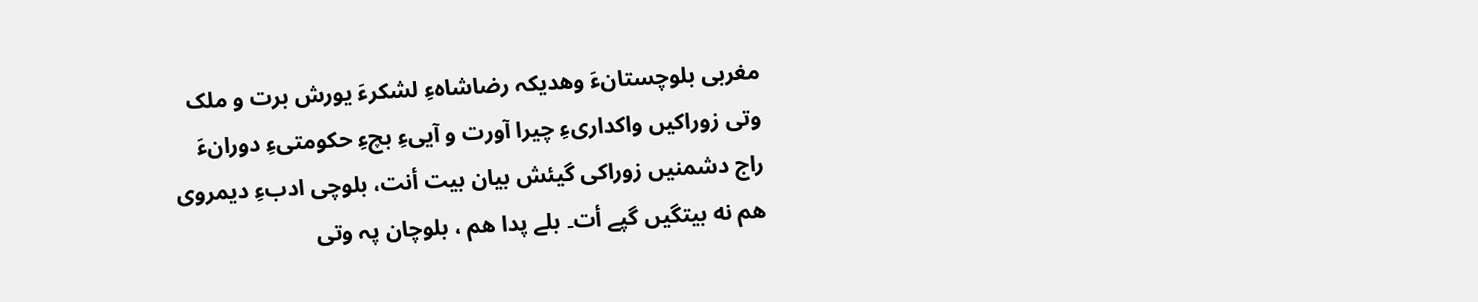مغربی بلوچستانءَ وھدیکہ رضاشاہءِ لشکرءَ یورش برت و ملک وتی زوراکیں واکداریءِ چیرا آورت و آییءِ بچءِ حکومتیءِ دورانءَ راج دشمنیں زوراکی گیئش بیان بیت أنت، بلوچی ادبءِ دیمروی ھم نه بیتگیں گپے أت۔ بلے پدا ھم ، بلوچان پہ وتی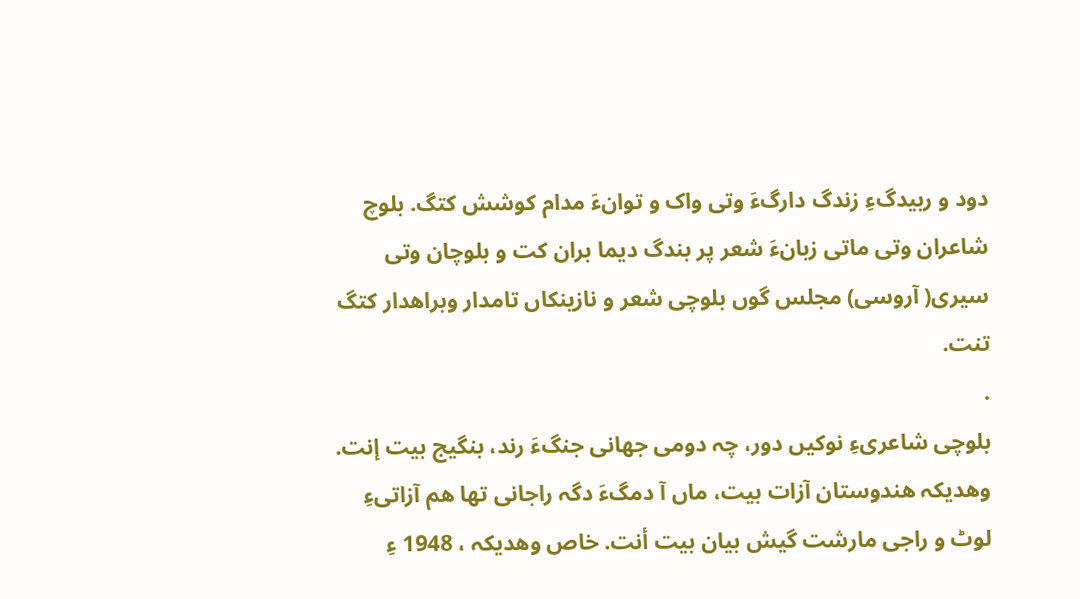دود و ربیدگءِ زندگ دارگءَ وتی واک و توانءَ مدام کوشش کتگ. بلوچ شاعران وتی ماتی زبانءَ شعر پر بندگ دیما بران کت و بلوچان وتی سیری( آروسی) مجلس گوں بلوچی شعر و نازینکاں تامدار وبراھدار کتگ تنت.
.
بلوچی شاعریءِ نوکیں دور، چہ دومی جھانی جنگءَ رند، بنگیج بیت إنت. وھدیکہ ھندوستان آزات بیت، ماں آ دمگءَ دگہ راجانی تھا ھم آزاتیءِ لوٹ و راجی مارشت گیش بیان بیت أنت. خاص وھدیکہ ، 1948 ءِ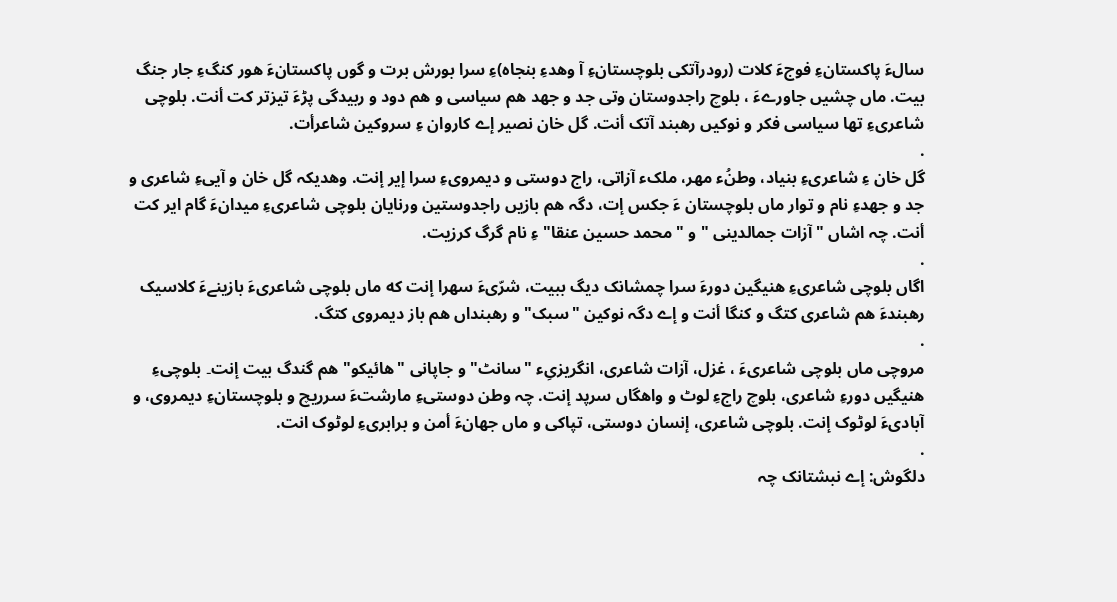سالءَ پاکستانءِ فوجءَ کلات (رودرآتکی بلوچستانءِ آ وھدءِ بنجاہ)ءِ سرا بورش برت و گوں پاکستانءَ ھور کنگءِ جار جنگ بیت. ماں چشیں جاورےءَ ، بلوچ راجدوستان وتی جد و جھد ھم سیاسی و ھم دود و ربیدگی پڑءَ تیزتر کت أنت. بلوچی شاعریءِ تھا سیاسی فکر و نوکیں رھبند آتک أنت. گل خان نصیر إے کاروان ءِ سروکین شاعرأت.
.
گل خان ءِ شاعریءِ بنیاد، وطنُء مھر، ملکء آزاتی، راج دوستی و دیمرویءِ سرا إیر إنت. وھدیکہ گل خان و آییءِ شاعری و جد و جھدءِ نام و توار ماں بلوچستان ءَ جکس إت، دگہ ھم بازیں راجدوستین ورنایان بلوچی شاعریءِ میدانءَ گام ایر کت أنت. چہ اشاں "آزات جمالدینی " و " محمد حسین عنقا" ءِ نام گرگ کرزیت.
.
اگاں بلوچی شاعریءِ ھنیگین دورءَ سرا چمشانک دیگ ببیت، شرّیءَ سھرا إنت که ماں بلوچی شاعریءَ بازینےءَ کلاسیک رھبندءَ ھم شاعری کتگ و کنگا أنت و إے دگہ نوکین "سبک" و رھبنداں ھم باز دیمروی کتگ.
.
مروچی ماں بلوچی شاعریءَ ، غزل، آزات شاعری، انگریزیِء "سانٹ" و جاپانی "ھائیکو" ھم گندگ بیت إنت۔ بلوچیءِ ھنیگیں دورءِ شاعری، بلوچ راجءِ لوٹ و واھگاں سرپد إنت. چہ وطن دوستیءِ مارشتءَ سرریچ و بلوچستانءِ دیمروی، و آبادیءَ لوٹوک إنت. بلوچی شاعری، إنسان دوستی، تپاکی و ماں جھانءَ أمن و برابریءِ لوٹوک انت.
.
دلگوش: إے نبشتانک چہ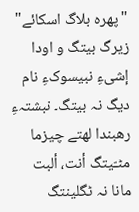"پھرہ بلاگ اسکائے" زیرگ بیتگ و اودا إشیءِ نبیسوکءِ نام دیگ نہ بیتگ۔ نبشتہءِ رھبندا لھتے چيزما مٹـّيتگ أنت، ألبت مانا نہ ٹگلینتگ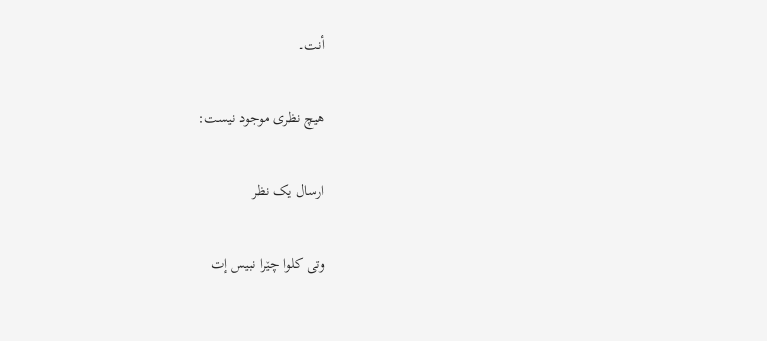أنت۔

هیچ نظری موجود نیست:

ارسال یک نظر

وتی کلوا چێرا نبیس إت